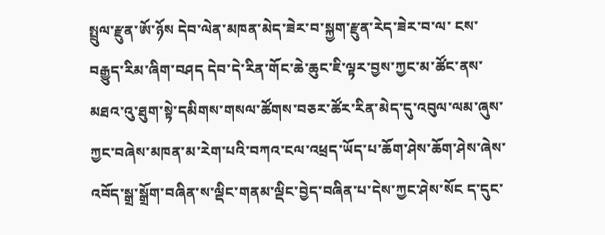སྤྲུལ་རྫུན་ཨོ་ཉོས དེབ་ལེན་མཁན་མེད་ཟེར་བ་སྐྱག་རྫུན་རེད་ཟེར་བ་ལ་ ངས་བརྒྱུད་རིམ་ཞིག་བཤད དེབ་དེ་རིན་གོང་ཆེ་ཆུང་ཇི་ལྟར་བྱས་ཀྱང་མ་ཚོང་ནས་མཐའ་འུ་ཐུག་སྟེ་དམིགས་གསལ་ཚོགས་བཅར་ཚོར་རིན་མེད་དུ་འབུལ་ལམ་ཞུས་ཀྱང་བཞེས་མཁན་མ་རེག་པའི་བཀའ་ངལ་འཕྲད་ཡོད་པ་ཆོག་ཤེས་ཆོག་ཤེས་ཞེས་འབོད་སྒྲ་སྒྲོག་བཞིན་ས་ལྡིང་གནམ་ལྡིང་བྱེད་བཞིན་པ་དེས་ཀྱང་ཤེས་སོང ད་དུང་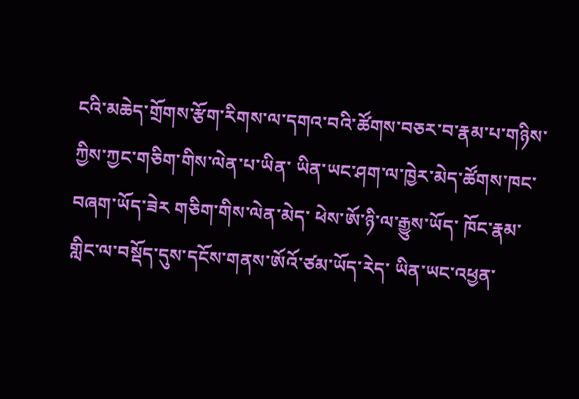ངའི་མཆེད་གྲོགས་རྩོག་རིགས་ལ་དགའ་བའི་ཚོགས་བཅར་བ་རྣམ་པ་གཉིས་ཀྱིས་ཀྱང་གཅིག་གིས་ལེན་པ་ཡིན་ ཡིན་ཡང་ཤག་ལ་ཁྱེར་མེད་ཚོགས་ཁང་བཞག་ཡོད་ཟེར གཅིག་གིས་ལེན་མེད་ ཕེས་ཨོ་ཉི་ལ་རྒྱུས་ཡོད་ ཁོང་རྣམ་གླིང་ལ་བསྡོད་དུས་དངོས་གནས་ཨོའོ་ཙམ་ཡོད་རེད་ ཡིན་ཡང་འཕྱན་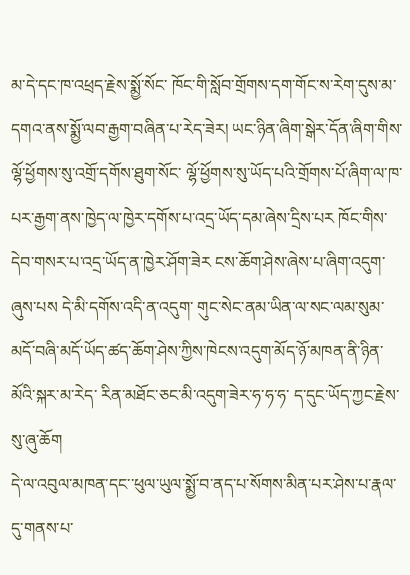མ་དེ་དང་ཁ་འཕྲད་རྗེས་སྨྱོ་སོང་ ཁོང་གི་སློབ་གྲོགས་དག་གོང་ས་རེག་དུས་མ་དགའ་ནས་སྨྱོ་ལབ་རྒྱག་བཞིན་པ་རེད་ཟེར། ཡང་ཉིན་ཞིག་སྒེར་དོན་ཞིག་གིས་ལྷོ་ཕྱོགས་སུ་འགྲོ་དགོས་ཐུག་སོང་ ལྷོ་ཕྱོགས་སུ་ཡོད་པའི་གྲོགས་པོ་ཞིག་ལ་ཁ་པར་རྒྱག་ནས་ཁྱེད་ལ་ཁྱེར་དགོས་པ་འདྲ་ཡོད་དམ་ཞེས་དྲིས་པར ཁོང་གིས་དེབ་གསར་པ་འདྲ་ཡོད་ན་ཁྱེར་ཤོག་ཟེར ངས་ཆོག་ཤེས་ཞེས་པ་ཞིག་འདུག་ཞུས་པས དེ་མི་དགོས་འདི་ན་འདུག་ གུང་སེང་ནམ་ཡིན་ལ་སང་ལམ་སུམ་མདོ་བཞི་མདོ་ཡོད་ཚད་ཆོག་ཤེས་ཀྱིས་ཁེངས་འདུག་མོད་ཉོ་མཁན་ནི་ཉིན་མོའི་སྐར་མ་རེད་ རིན་མཐོང་ཅང་མི་འདུག་ཟེར་ཧ་ཧ་ཧ་ ད་དུང་ཡོད་ཀྱང་རྗེས་སུ་ཞུ་ཆོག
དེ་ལ་འབུལ་མཁན་དང་་ཕུལ་ཡུལ་སྨྱོ་བ་ནད་པ་སོགས་མིན་པར་ཤེས་པ་རྣལ་དུ་གནས་པ་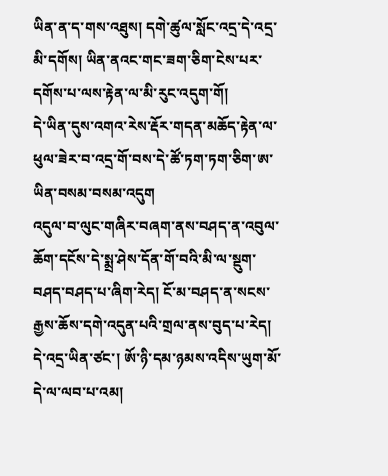ཡིན་ན་ད་གས་འཐུས། དགེ་ཚུལ་སློང་འདྲ་དེ་འདྲ་མི་དགོས། ཡིན་ནའང་གང་ཟག་ཅིག་ངེས་པར་དགོས་པ་ལས་རྟེན་ལ་མི་རུང་འདུག་གོ།
དེ་ཡིན་དུས་འགའ་རེས་རྡོར་གདན་མཆོད་རྟེན་ལ་ཕུལ་ཟེར་བ་འདྲ་གོ་བས་དེ་ཚོ་ཏག་ཏག་ཅིག་ཨ་ཡིན་བསམ་བསམ་འདུག
འདུལ་བ་ལུང་གཞིར་བཞག་ནས་བཤད་ན་འབུལ་ཆོག་དངོས་དེ་སྨྲ་ཤེས་དོན་གོ་བའི་མི་ལ་སྡུག་བཤད་བཤད་པ་ཞིག་རེད། ངོ་མ་བཤད་ན་སངས་རྒྱས་ཆོས་དགེ་འདུན་པའི་གྲལ་ནས་བུད་པ་རེད། དེ་འདྲ་ཡིན་ཙང་། ཨོ་ཉི་དམ་ཉམས་འདིས་ཡུག་མོ་དེ་ལ་ལབ་པ་འམ།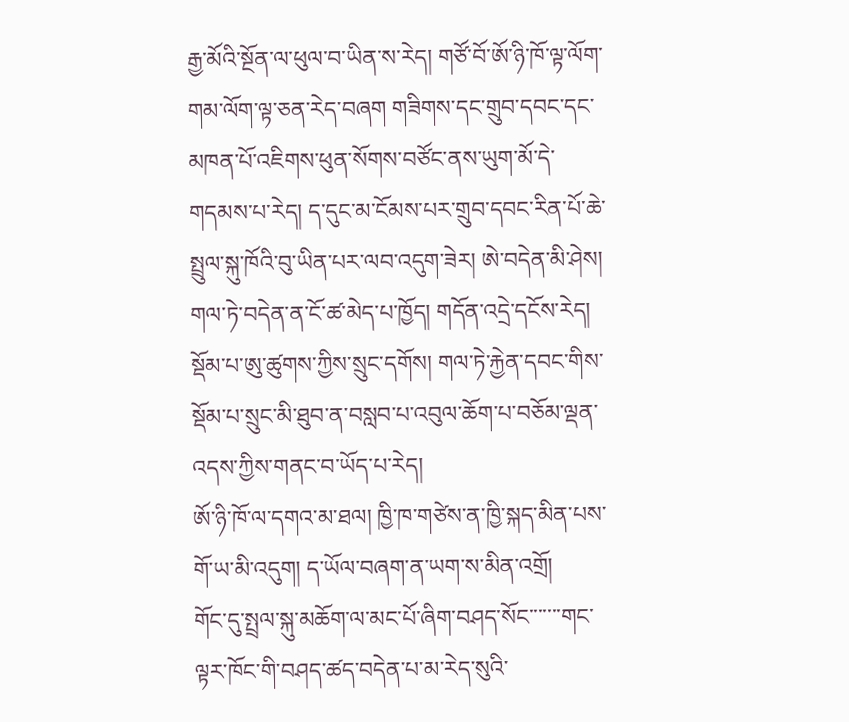རྒྱ་མོའི་སྔོན་ལ་ཕུལ་བ་ཡིན་ས་རེད། གཙོ་བོ་ཨོ་ཉི་ཁོ་ལྟ་ལོག་གམ་ལོག་ལྟ་ཅན་རེད་བཞག གཟིགས་དང་གྲུབ་དབང་དང་མཁན་པོ་འཇིགས་ཕུན་སོགས་བཙོང་ནས་ཡུག་མོ་དེ་གདམས་པ་རེད། ད་དུང་མ་ངོམས་པར་གྲུབ་དབང་རིན་པོ་ཆེ་སྤྲུལ་སྐུ་ཁོའི་བུ་ཡིན་པར་ལབ་འདུག་ཟེར། ཨེ་བདེན་མི་ཤེས། གལ་ཏེ་བདེན་ན་ངོ་ཚ་མེད་པ་ཁྱོད། གདོན་འདྲེ་དངོས་རེད།
སྡོམ་པ་ཨུ་ཚུགས་ཀྱིས་སྲུང་དགོས། གལ་ཏེ་རྐྱེན་དབང་གིས་སྡོམ་པ་སྲུང་མི་ཐུབ་ན་བསླབ་པ་འབུལ་ཆོག་པ་བཅོམ་ལྡན་འདས་ཀྱིས་གནང་བ་ཡོད་པ་རེད།
ཨོ་ཉི་ཁོ་ལ་དགའ་མ་ཐལ། ཁྱི་ཁ་གཙེས་ན་ཁྱི་སྐད་མིན་པས་གོ་ཡ་མི་འདུག། ད་ཡོལ་བཞག་ན་ཡག་ས་མིན་འགྲོ།
གོང་དུ་སྤྲལ་སྐུ་མཆོག་ལ་མང་པོ་ཞིག་བཤད་སོང་་་་་་་གང་ལྟར་ཁོང་གི་བཤད་ཚད་བདེན་པ་མ་རེད་སུའི་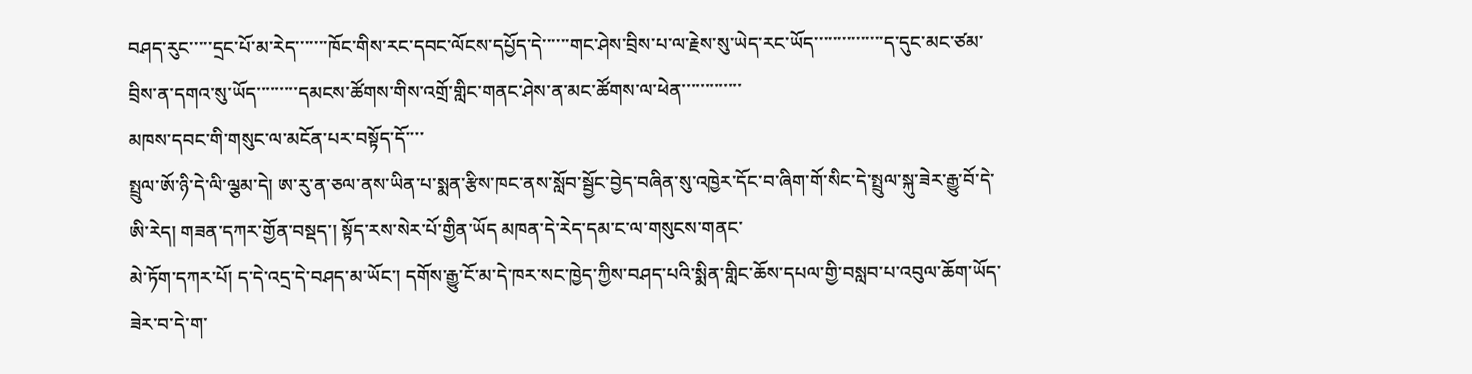བཤད་རུང་་་་་དྲང་པོ་མ་རེད་་་་་་་ཁོང་གིས་རང་དབང་ལོངས་དཔྱོད་དེ་་་་་་གང་ཤེས་བྲིས་པ་ལ་རྗེས་སུ་ཡེད་རང་ཡོད་་་་་་་་་་་་་་་ད་དུང་མང་ཙམ་བྲིས་ན་དགའ་སུ་ཡོད་་་་་་་་་དམངས་ཚོགས་གིས་འགྲོ་གླིང་གནང་ཤེས་ན་མང་ཚོགས་ལ་ཕེན་་་་་་་་་་་་་
མཁས་དབང་གི་གསུང་ལ་མངོན་པར་བསྟོད་དོ་་་་
སྤྲུལ་ཨོ་ཉི་དེ་ལི་ལྕམ་དེ། ཨ་རུ་ན་ཅལ་ནས་ཡིན་པ་སྨན་རྩིས་ཁང་ནས་སློབ་སྦྱོང་བྱེད་བཞིན་སུ་འཁྱེར་དོང་བ་ཞིག་གོ་སིང་དེ་སྤྲུལ་སྐུ་ཟེར་རྒྱུ་བོ་དེ་ཨི་རེད། གཟན་དཀར་གྱོན་བསྡད་། སྟོད་རས་སེར་པོ་གྱིན་ཡོད མཁན་དེ་རེད་དམ་ང་ལ་གསུངས་གནང་
མེ་ཏོག་དཀར་པོ། ད་དེ་འདྲ་དེ་བཤད་མ་ཡོང་། དགོས་རྒྱུ་ངོ་མ་དེ་ཁར་སང་ཁྱེད་ཀྱིས་བཤད་པའི་སྨིན་གླིང་ཆོས་དཔལ་གྱི་བསླབ་པ་འབུལ་ཆོག་ཡོད་ཟེར་བ་དེ་ག་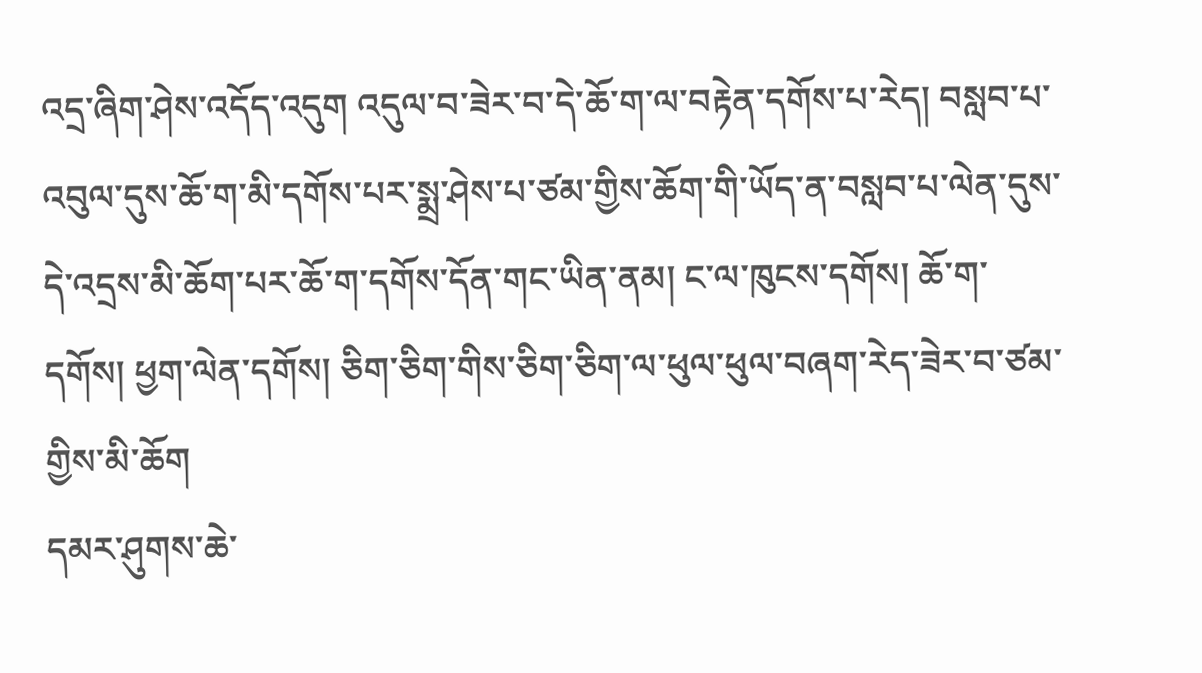འདྲ་ཞིག་ཤེས་འདོད་འདུག འདུལ་བ་ཟེར་བ་དེ་ཆོ་ག་ལ་བརྟེན་དགོས་པ་རེད། བསླབ་པ་འབུལ་དུས་ཆོ་ག་མི་དགོས་པར་སྨྲ་ཤེས་པ་ཙམ་གྱིས་ཆོག་གི་ཡོད་ན་བསླབ་པ་ལེན་དུས་དེ་འདྲས་མི་ཆོག་པར་ཆོ་ག་དགོས་དོན་གང་ཡིན་ནམ། ང་ལ་ཁུངས་དགོས། ཆོ་ག་དགོས། ཕྱག་ལེན་དགོས། ཅིག་ཅིག་གིས་ཅིག་ཅིག་ལ་ཕུལ་ཕུལ་བཞག་རེད་ཟེར་བ་ཙམ་གྱིས་མི་ཆོག
དམར་ཤུགས་ཆེ་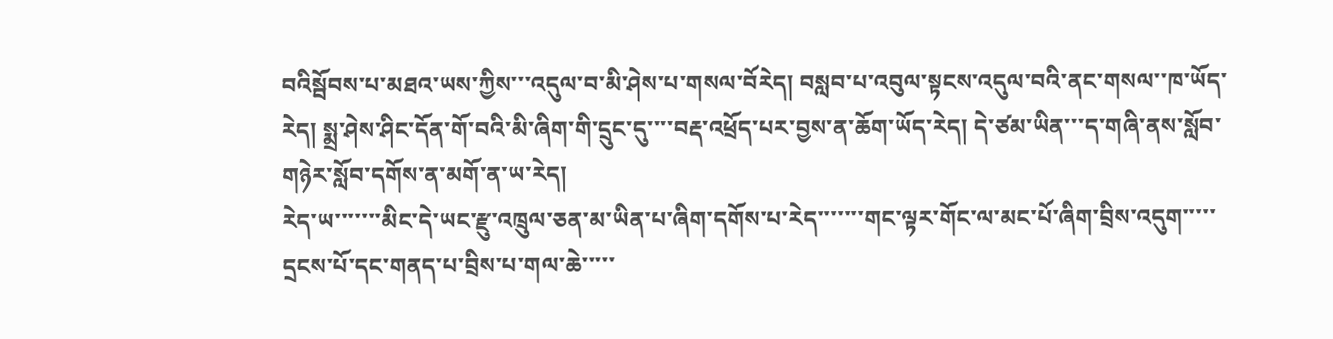བའིསྦོབས་པ་མཐའ་ཡས་ཀྱིས་་་འདུལ་བ་མི་ཤེས་པ་གསལ་བོརེད། བསླབ་པ་འབུལ་སྟངས་འདུལ་བའི་ནང་གསལ་་ཁ་ཡོད་རེད། སྨྲ་ཤེས་ཤིང་དོན་གོ་བའི་མི་ཞིག་གི་དྲུང་དུ་་་་བརྡ་འཕྲོད་པར་བྱས་ན་ཆོག་ཡོད་རེད། དེ་ཙམ་ཡིན་་་ད་གཞི་ནས་སློབ་གཉེར་སློབ་དགོས་ན་མགོ་ན་ཡ་རེད།
རེད་ཡ་་་་་་་མིང་དེ་ཡང་རྫུ་འཁྲུལ་ཅན་མ་ཡིན་པ་ཞིག་དགོས་པ་རེད་་་་་་་གང་ལྟར་གོང་ལ་མང་པོ་ཞིག་བྲིས་འདུག་་་་་དྲངས་པོ་དང་གནད་པ་བྲིས་པ་གལ་ཆེ་་་་་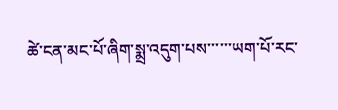ཚེ་ངན་མང་པོ་ཞིག་སྨྲ་འདུག་པས་་་་་་ཡག་པོ་རང་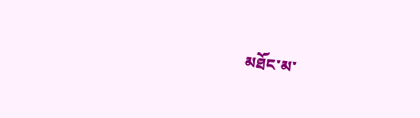མཐོང་མ་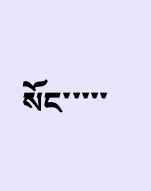སོང་་་་་